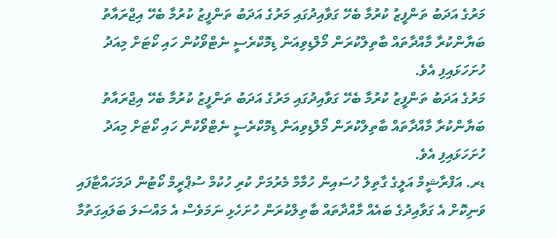މަރުގެ އަދަބު ތަންފީޒު ކުރުމާ ބެހޭ ގަވާއިދުގައި މަރުގެ އަދަބު ތަންފީޒު ކުރުމާ ބެހޭ އިޖްރައާތު ބަޔާންކުރާ މާއްދާތައް ބާތިލްކުރަން މޯލްޑިވިއަން ޑިމޮކްރެސީ ނެޓްވޯކުން ހައި ކޯޓަށް މިއަދު ހުށަހަޅައިފި އެވެ.
މަރުގެ އަދަބު ތަންފީޒު ކުރުމާ ބެހޭ ގަވާއިދުގައި މަރުގެ އަދަބު ތަންފީޒު ކުރުމާ ބެހޭ އިޖްރައާތު ބަޔާންކުރާ މާއްދާތައް ބާތިލްކުރަން މޯލްޑިވިއަން ޑިމޮކްރެސީ ނެޓްވޯކުން ހައި ކޯޓަށް މިއަދު ހުށަހަޅައިފި އެވެ.
ޑރ. އަފްރާޝީމް އަލީގެ ގާތިލް ހުސައިން ހުމާމް މެރުމަށް ކުރި ހުކުމް ސުޕްރީމް ކޯޓުން ދަމަހައްޓާފައި ވަނިކޮށް އެ ގަވާއިދުގެ ބައެއް މާއްދާތައް ބާތިލްކުރަން ހުށަހެޅި ނަމަވެސް އެ މައްސަލަ ބަލައިގަތުމާ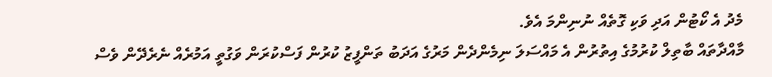މެދު އެ ކޯޓުން އަދި ވަކި ގޮތެއް ނުނިންމަ އެވެ.
މާއްދާތައް ބާތިލް ކުރުމުގެ އިތުރުން އެ މައްސަލަ ނިމެންދެން މަރުގެ އަދަބު ތަންފީޒު ކުރުން ފަސްކުރަން ވަގުތީ އަމުރެއް ނެރެދޭން ވެސް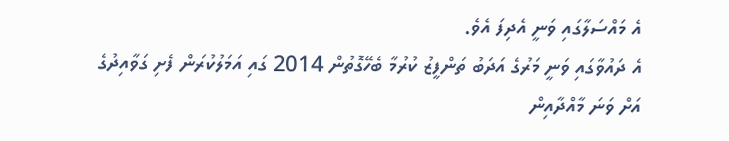އެ މައްސަލާގައި ވަނީ އެދިފަ އެވެ.
އެ ދައުވާގައި ވަނީ މަރުގެ އަދަބު ތަންފީޒު ކުރުމާ ބެހޭގޮތުން 2014 ގައި އަމަލުކުރަން ފެށި ގަވާއިދުގެ އަށް ވަނަ މާއްދާއިން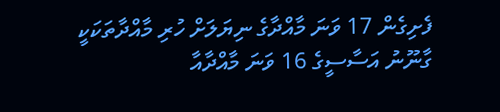ފެށިގެން 17 ވަނަ މާއްދާގެ ނިޔަލަށް ހުރި މާއްދާތަކަކީ ގާނޫނު އަސާސީގެ 16 ވަނަ މާއްދާއާ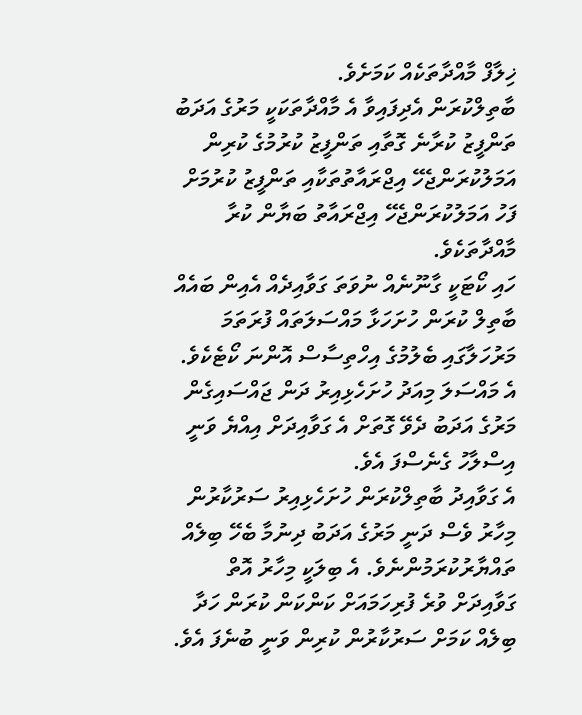ޚިލާފް މާއްދާތަކެއް ކަމަށެވެ.
ބާތިލްކުރަން އެދިފައިވާ އެ މާއްދާތަކަކީ މަރުގެ އަދަބު ތަންފީޒު ކުރާނެ ގޮތާއި ތަންފީޒު ކުރުމުގެ ކުރިން އަމަލުކުރަންޖެހޭ އިޖްރައާތުތަކާއި ތަންފީޒު ކުރުމަށް ފަހު އަމަލުކުރަންޖެހޭ އިޖްރައާތު ބަޔާން ކުރާ މާއްދާތަކެވެ.
ހައި ކޯޓަކީ ގާނޫނެއް ނުވަތަ ގަވާއިދެއް އެއިން ބައެއް ބާތިލް ކުރަން ހުށަހަޅާ މައްސަލަތައް ފުރަތަމަ މަރުހަލާގައި ބެލުމުގެ އިހްތިސާސް އޮންނަ ކޯޓެކެވެ.
އެ މައްސަލަ މިއަދު ހުށަހެޅިއިރު ދަން ޖައްސައިގެން މަރުގެ އަދަބު ދެވޭ ގޮތަށް އެ ގަވާއިދަށް އިއްޔެ ވަނީ އިސްލާހު ގެނެސްފަ އެވެ.
އެ ގަވާއިދު ބާތިލްކުރަން ހުށަހެޅިއިރު ސަރުކާރުން މިހާރު ވެސް ދަނީ މަރުގެ އަދަބު ދިނުމާ ބެހޭ ބިލެއް ތައްޔާރުކުރަމުންނެވެ. އެ ބިލަކީ މިހާރު އޮތް ގަވާއިދަށް ވުރެ ފުރިހަމައަށް ކަންކަން ކުރަން ހަދާ ބިލެއް ކަމަށް ސަރުކާރުން ކުރިން ވަނީ ބުނެފަ އެވެ.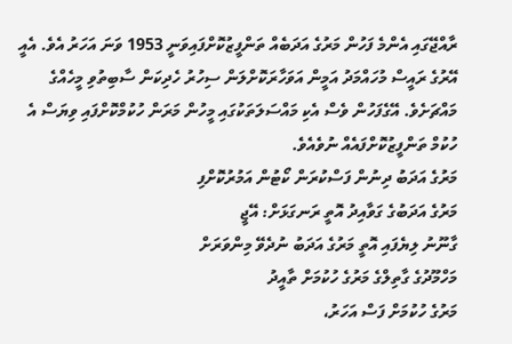ރާއްޖޭގައި އެންމެ ފަހުން މަރުގެ އަދަބެއް ތަންފީޒުކޮށްފައިވަނީ 1953 ވަނަ އަހަރު އެވެ. އެއީ އޭރުގެ ރައީސް މުހައްމަދު އަމީން އަވަހާރަކޮށްލަން ސިހުރު ހެދިކަން ސާބިތުވި މީހެއްގެ މައްޗަށެވެ. އޭގެފަހުން ވެސް އެކި މައްސަލަތަކުގައި މީހުން މަރަން ހުކުމްކޮށްފައި ވިޔަސް އެ ހުކުމް ތަންފީޒުކޮށްފައެއް ނުވެއެވެ.
މަރުގެ އަދަބު ދިނުން ފަސްކުރަން ކޯޓުން އަމުރުކޮށްފި
މަރުގެ އަދަބުގެ ގަވާއިދު އޮތީ ރަނގަޅަށް: އޭޖީ
ގާނޫނު ލިޔެފައި އޮތީ މަރުގެ އަދަބު ނުދެވޭ މިންވަރަށް
މަހްމޫދުގެ ގާތިލްގެ މަރުގެ ހުކުމަށް ތާއީދު
މަރުގެ ހުކުމަށް ފަސް އަހަރު،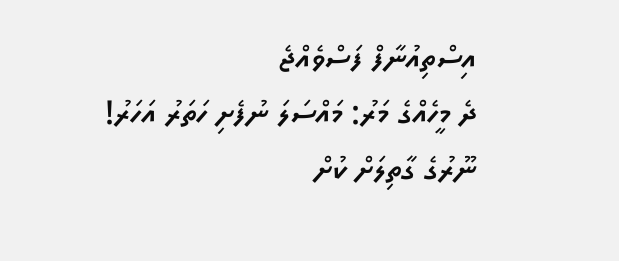އިސްތިއުނާފް ފަސްވެއްޖެ
ދެ މީހެއްގެ މަރު: މައްސަލަ ނުފެށި ހަތަރު އަހަރު!
ނޫރުގެ ގާތިލަށް ކުށް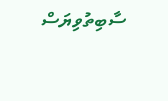ސާބިތުވިޔަސް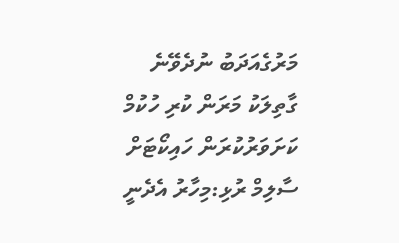މަރުގެއަދަބު ނުދެވޭނެ
ގާތިލަކު މަރަން ކުރި ހުކުމް ކަށަވަރުކުރަން ހައިކޯޓަށް
ސާލިމް ރުޅި:މިހާރު އެދެނީ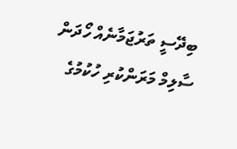ބިދޭސީ ތަރުޖަމާނެއް ހޯދަން
ސާލިމް މަރަންކުރި ހުކުމުގެ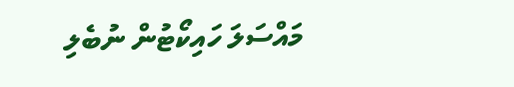މައްސަލަ ހައިކޯޓުން ނުބެލި